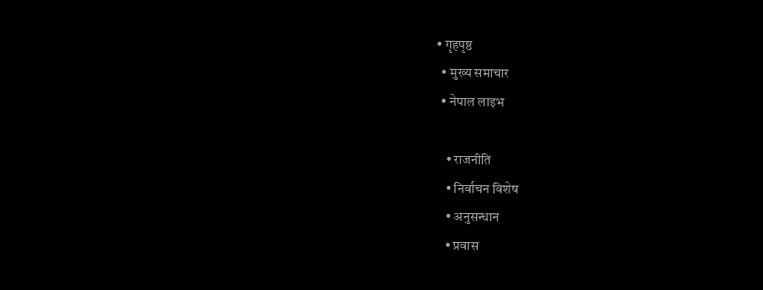• गृहपृष्ठ
  • मुख्य समाचार
  • नेपाल लाइभ

    • राजनीति
    • निर्वाचन विशेष
    • अनुसन्धान
    • प्रवास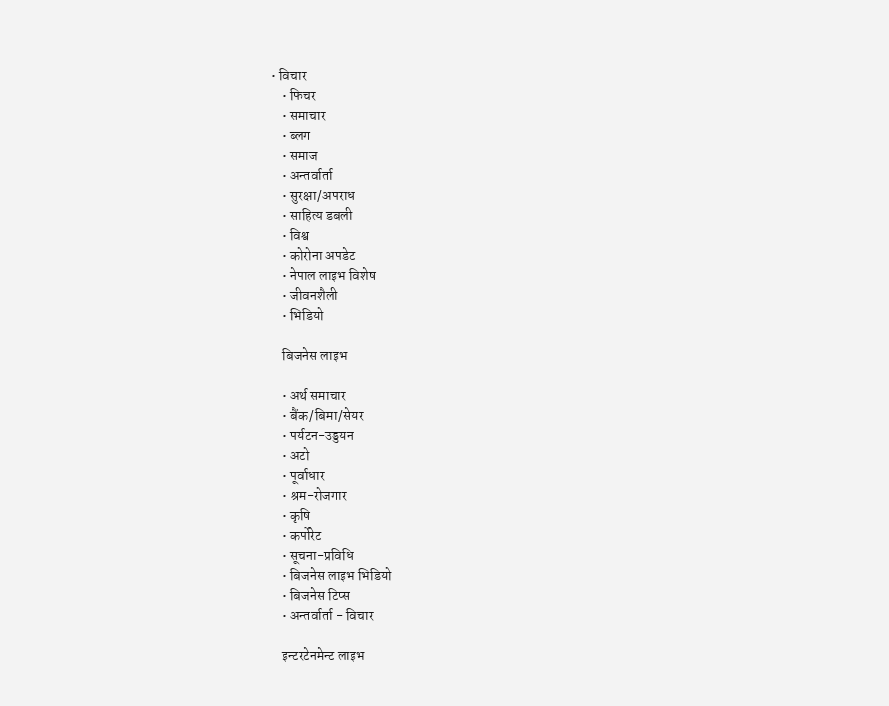• विचार
    • फिचर
    • समाचार
    • ब्लग
    • समाज
    • अन्तर्वार्ता
    • सुरक्षा/अपराध
    • साहित्य डबली
    • विश्व
    • कोरोना अपडेट
    • नेपाल लाइभ विशेष
    • जीवनशैली
    • भिडियो

    बिजनेस लाइभ

    • अर्थ समाचार
    • बैंक/बिमा/सेयर
    • पर्यटन-उड्डयन
    • अटो
    • पूर्वाधार
    • श्रम-रोजगार
    • कृषि
    • कर्पोरेट
    • सूचना-प्रविधि
    • बिजनेस लाइभ भिडियो
    • बिजनेस टिप्स
    • अन्तर्वार्ता - विचार

    इन्टरटेनमेन्ट लाइभ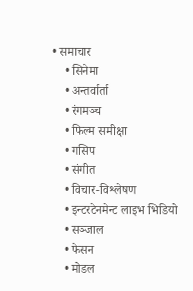• समाचार
    • सिनेमा
    • अन्तर्वार्ता
    • रंगमञ्च
    • फिल्म समीक्षा
    • गसिप
    • संगीत
    • विचार-विश्लेषण
    • इन्टरटेनमेन्ट लाइभ भिडियो
    • सञ्जाल
    • फेसन
    • मोडल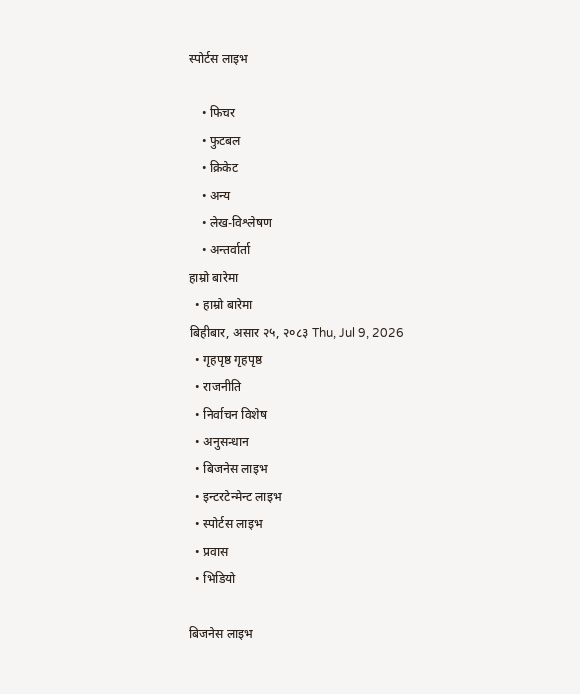स्पोर्टस लाइभ

    • फिचर
    • फुटबल
    • क्रिकेट
    • अन्य
    • लेख-विश्लेषण
    • अन्तर्वार्ता
हाम्रो बारेमा
  • हाम्रो बारेमा
बिहीबार, असार २५, २०८३ Thu, Jul 9, 2026
  • गृहपृष्ठ गृहपृष्ठ
  • राजनीति
  • निर्वाचन विशेष
  • अनुसन्धान
  • बिजनेस लाइभ
  • इन्टरटेन्मेन्ट लाइभ
  • स्पोर्टस लाइभ
  • प्रवास
  • भिडियो

बिजनेस लाइभ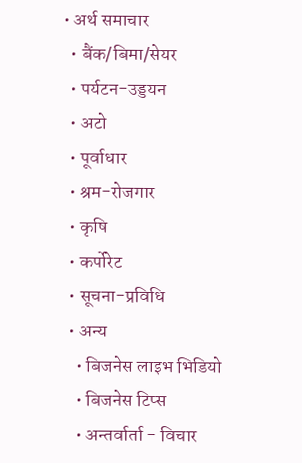• अर्थ समाचार
  • बैंक/बिमा/सेयर
  • पर्यटन-उड्डयन
  • अटो
  • पूर्वाधार
  • श्रम-रोजगार
  • कृषि
  • कर्पोरेट
  • सूचना-प्रविधि
  • अन्य
    • बिजनेस लाइभ भिडियो
    • बिजनेस टिप्स
    • अन्तर्वार्ता - विचार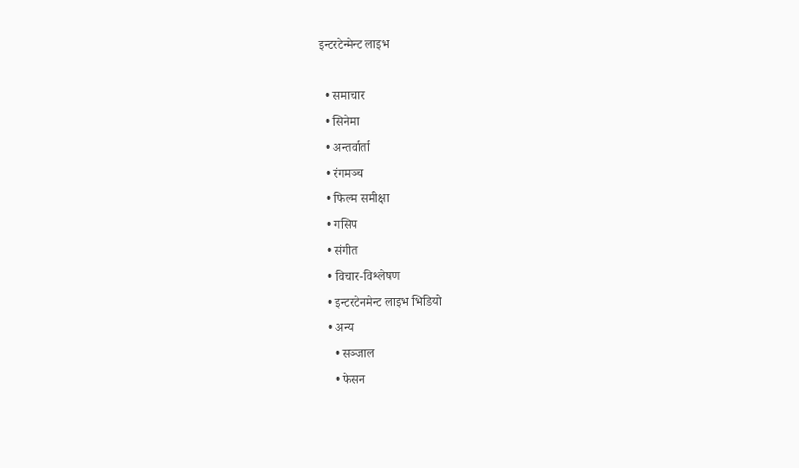इन्टरटेन्मेन्ट लाइभ

  • समाचार
  • सिनेमा
  • अन्तर्वार्ता
  • रंगमञ्च
  • फिल्म समीक्षा
  • गसिप
  • संगीत
  • विचार-विश्लेषण
  • इन्टरटेनमेन्ट लाइभ भिडियो
  • अन्य
    • सञ्जाल
    • फेसन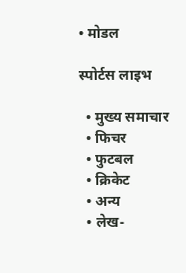• मोडल

स्पोर्टस लाइभ

  • मुख्य समाचार
  • फिचर
  • फुटबल
  • क्रिकेट
  • अन्य
  • लेख-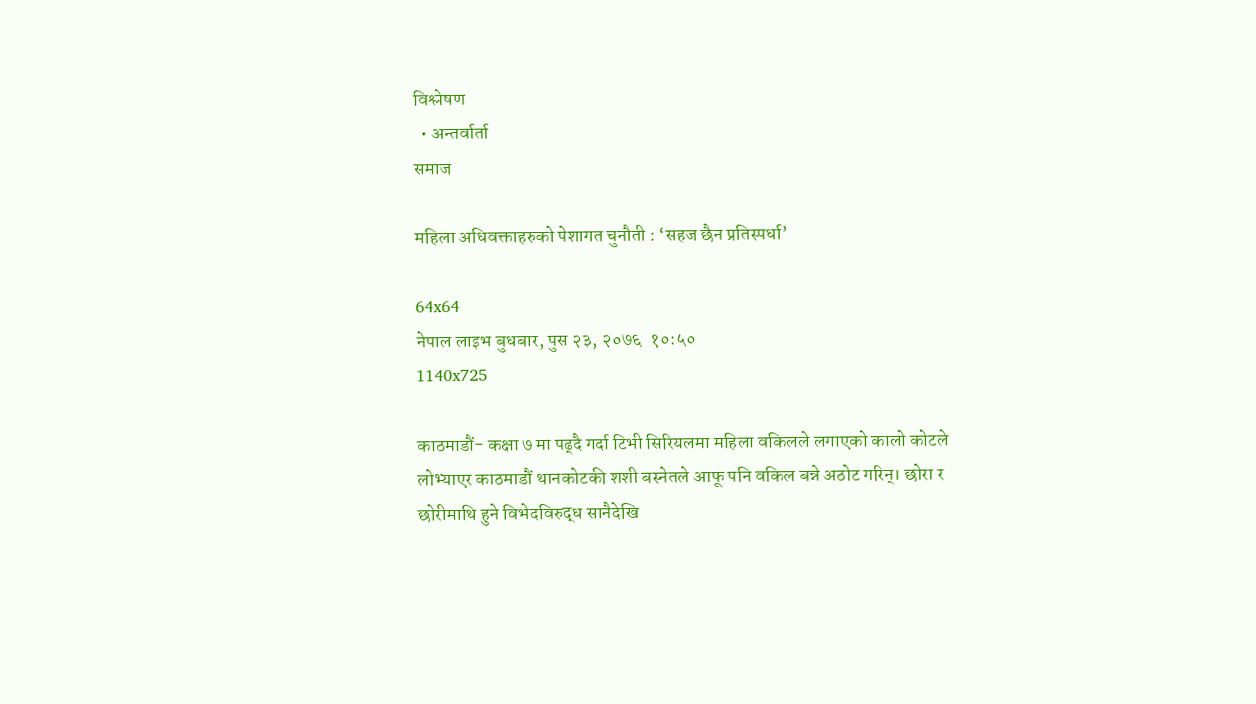विश्लेषण
  • अन्तर्वार्ता
समाज

महिला अधिवक्ताहरुको पेशागत चुनौती : ‘सहज छैन प्रतिस्पर्धा’

64x64
नेपाल लाइभ बुधबार, पुस २३, २०७६  १०:५०
1140x725

काठमाडौं- कक्षा ७ मा पढ्दै गर्दा टिभी सिरियलमा महिला वकिलले लगाएको कालो कोटले लोभ्याएर काठमाडौं थानकोटकी शशी बस्नेतले आफू पनि वकिल बन्ने अठोट गरिन्। छोरा र छोरीमाथि हुने विभेदविरुद्ध सानैदेखि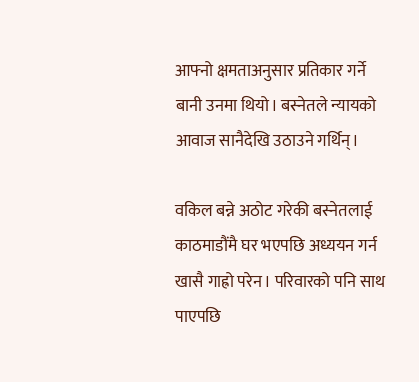आफ्नो क्षमताअनुसार प्रतिकार गर्ने बानी उनमा थियो। बस्नेतले न्यायको आवाज सानैदेखि उठाउने गर्थिन्।

वकिल बन्ने अठोट गरेकी बस्नेतलाई काठमाडौंमै घर भएपछि अध्ययन गर्न खासै गाह्रो परेन। परिवारको पनि साथ पाएपछि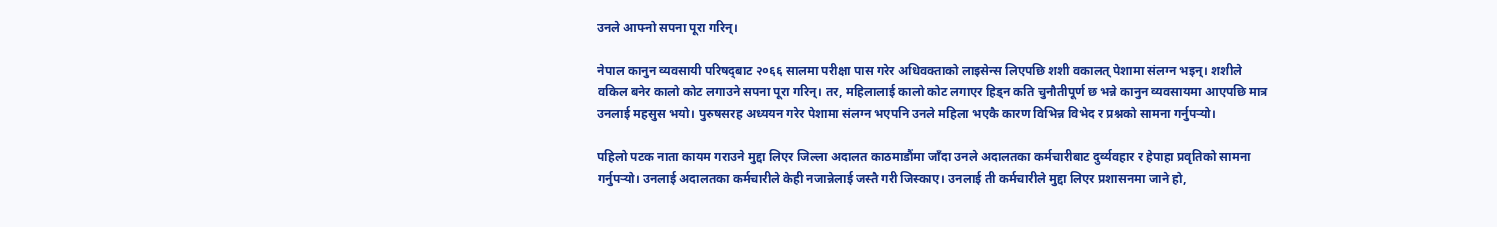उनले आफ्नो सपना पूरा गरिन्।

नेपाल कानुन व्यवसायी परिषद्‌बाट २०६६ सालमा परीक्षा पास गरेर अधिवक्ताको लाइसेन्स लिएपछि शशी वकालत् पेशामा संलग्न भइन्। शशीले वकिल बनेर कालो कोट लगाउने सपना पूरा गरिन्। तर, महिलालाई कालो कोट लगाएर हिड्न कति चुनौतीपूर्ण छ भन्ने कानुन व्यवसायमा आएपछि मात्र उनलाई महसुस भयो। पुरुषसरह अध्ययन गरेर पेशामा संलग्न भएपनि उनले महिला भएकै कारण विभिन्न विभेद र प्रश्नको सामना गर्नुपर्‍यो।

पहिलो पटक नाता कायम गराउने मुद्दा लिएर जिल्ला अदालत काठमाडौंमा जाँदा उनले अदालतका कर्मचारीबाट दुर्व्यवहार र हेपाहा प्रवृतिको सामना गर्नुपर्‍यो। उनलाई अदालतका कर्मचारीले केही नजान्नेलाई जस्तै गरी जिस्काए। उनलाई ती कर्मचारीले मुद्दा लिएर प्रशासनमा जाने हो,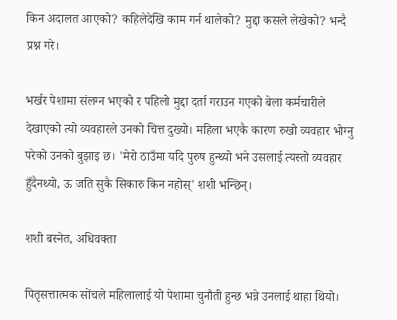किन अदालत आएको? कहिलेदेखि काम गर्न थालेको? मुद्दा कसले लेखेको? भन्दै प्रश्न गरे।

भर्खर पेशामा संलग्न भएको र पहिलो मुद्दा दर्ता गराउन गएको बेला कर्मचारीले देखाएको त्यो व्यवहारले उनको चित्त दुख्यो। महिला भएकै कारण रुखो व्यवहार भोग्नु परेको उनको बुझाइ छ। 'मेरो ठाउँमा यदि पुरुष हुन्थ्यो भने उसलाई त्यस्तो व्यवहार हुँदैनथ्यो, ऊ जति सुकै सिकारु किन नहोस्' शशी भन्छिन्।

शशी बस्नेत, अधिवक्ता

पितृसत्तात्मक सोंचले महिलालाई यो पेशामा चुनौती हुन्छ भन्ने उनलाई थाहा थियो।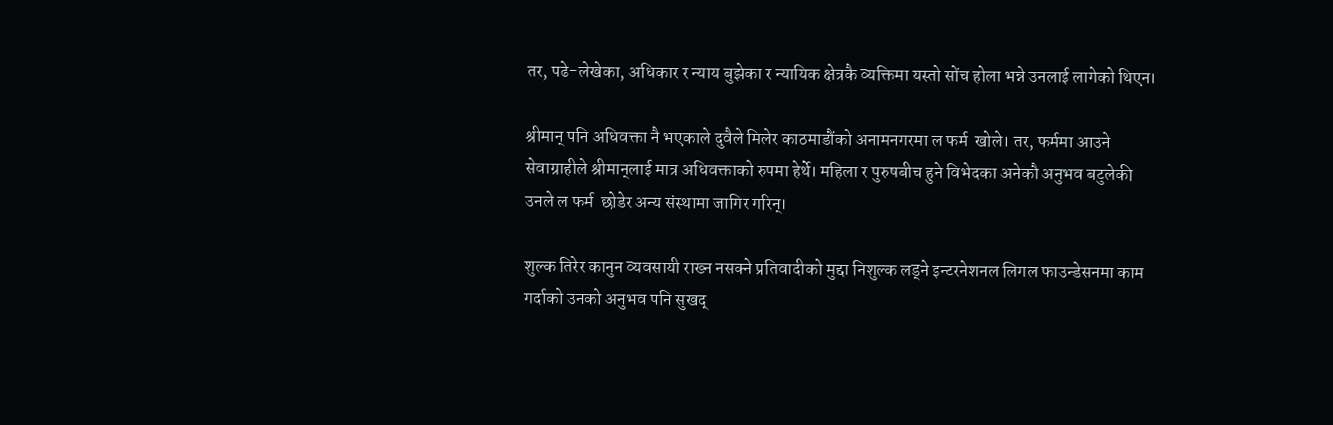तर, पढे-लेखेका, अधिकार र न्याय बुझेका र न्यायिक क्षेत्रकै व्यक्तिमा यस्तो सोंच होला भन्ने उनलाई लागेको थिएन।

श्रीमान्‌ पनि अधिवक्ता नै भएकाले दुवैले मिलेर काठमाडौंको अनामनगरमा ल फर्म  खोले। तर, फर्ममा आउने सेवाग्राहीले श्रीमान्‌लाई मात्र अधिवक्ताको रुपमा हेर्थे। महिला र पुरुषबीच हुने विभेदका अनेकौ अनुभव बटुलेकी उनले ल फर्म  छोडेर अन्य संस्थामा जागिर गरिन्।

शुल्क तिरेर कानुन व्यवसायी राख्न नसक्ने प्रतिवादीको मुद्दा निशुल्क लड्ने इन्टरनेशनल लिगल फाउन्डेसनमा काम गर्दाको उनको अनुभव पनि सुखद्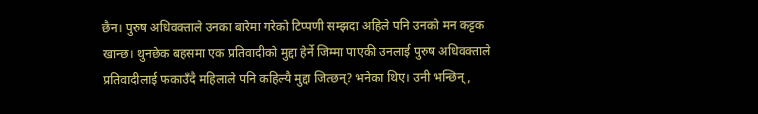छैन। पुरुष अधिवक्ताले उनका बारेमा गरेको टिप्पणी सम्झदा अहिले पनि उनको मन कट्टक खान्छ। थुनछेक बहसमा एक प्रतिवादीको मुद्दा हेर्ने जिम्मा पाएकी उनलाई पुरुष अधिवक्ताले प्रतिवादीलाई फकाउँदै महिलाले पनि कहिल्यै मुद्दा जित्छन्? भनेका थिए। उनी भन्छिन्,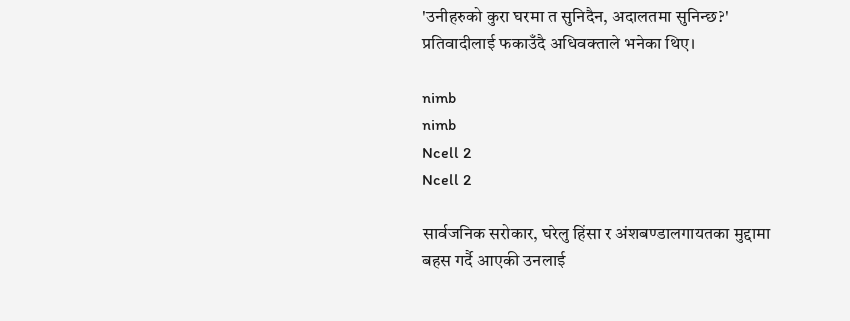'उनीहरुको कुरा घरमा त सुनिदैन, अदालतमा सुनिन्छ?' प्रतिवादीलाई फकाउँदै अधिवक्ताले भनेका थिए।

nimb
nimb
Ncell 2
Ncell 2

सार्वजनिक सरोकार, घरेलु हिंसा र अंशबण्डालगायतका मुद्दामा बहस गर्दै आएकी उनलाई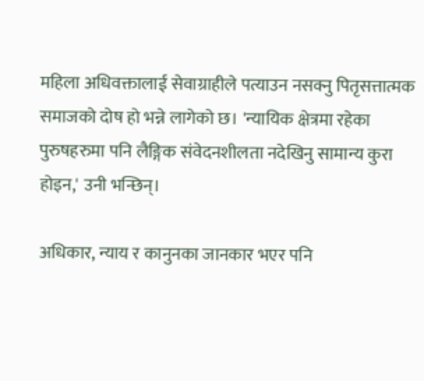महिला अधिवक्तालाई सेवाग्राहीले पत्याउन नसक्नु पितृसत्तात्मक समाजको दोष हो भन्ने लागेको छ। 'न्यायिक क्षेत्रमा रहेका पुरुषहरुमा पनि लैङ्गिक संवेदनशीलता नदेखिनु सामान्य कुरा होइन,' उनी भन्छिन्।

अधिकार, न्याय र कानुनका जानकार भएर पनि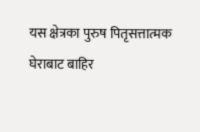यस क्षेत्रका पुरुष पितृसत्तात्मक घेराबाट बाहिर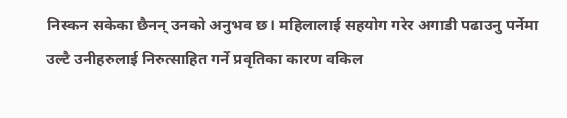निस्कन सकेका छैनन् उनको अनुभव छ। महिलालाई सहयोग गरेर अगाडी पढाउनु पर्नेमा उल्टै उनीहरुलाई निरुत्साहित गर्ने प्रवृतिका कारण वकिल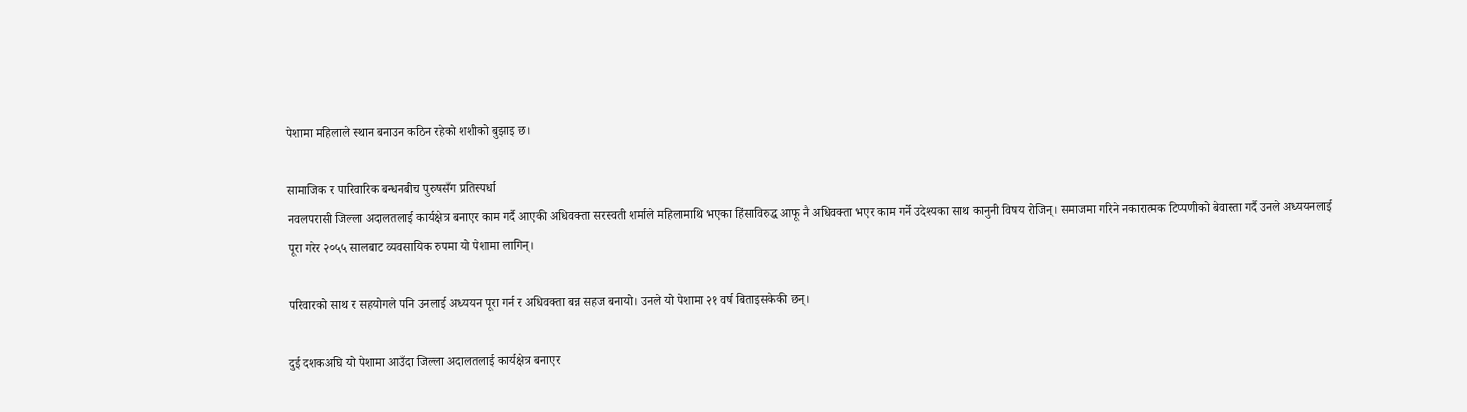पेशामा महिलाले स्थान बनाउन कठिन रहेको शशीको बुझाइ छ।

सामाजिक र पारिवारिक बन्धनबीच पुरुषसँग प्रतिस्पर्धा
नवलपरासी जिल्ला अदालतलाई कार्यक्षेत्र बनाएर काम गर्दै आएकी अधिवक्ता सरस्वती शर्माले महिलामाथि भएका हिंसाविरुद्ध आफू नै अधिवक्ता भएर काम गर्ने उदेश्यका साथ कानुनी विषय रोजिन्। समाजमा गरिने नकारात्मक टिप्पणीको बेवास्ता गर्दै उनले अध्ययनलाई पूरा गरेर २०५५ सालबाट व्यवसायिक रुपमा यो पेशामा लागिन्।

परिवारको साथ र सहयोगले पनि उनलाई अध्ययन पूरा गर्न र अधिवक्ता बन्न सहज बनायो। उनले यो पेशामा २१ वर्ष बिताइसकेकी छन्।

दुई दशकअघि यो पेशामा आउँदा जिल्ला अदालतलाई कार्यक्षेत्र बनाएर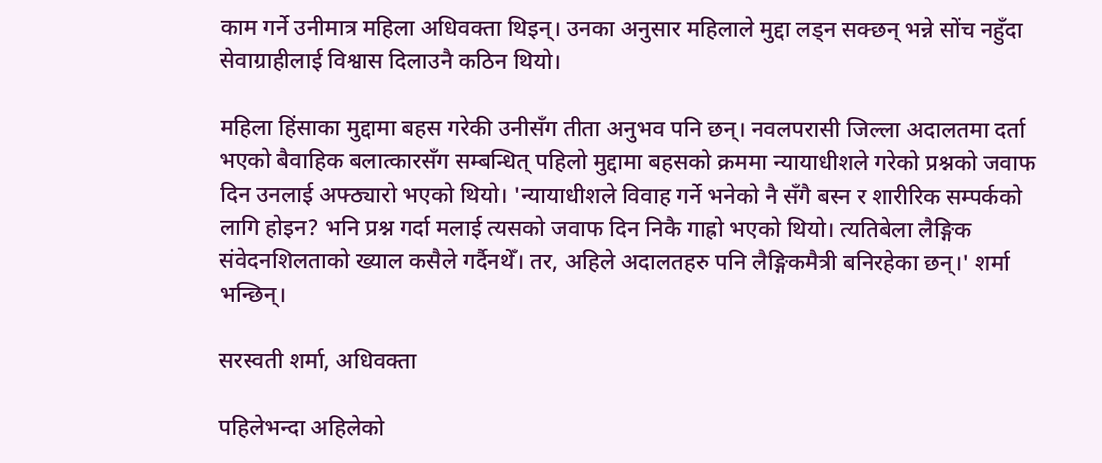काम गर्ने उनीमात्र महिला अधिवक्ता थिइन्। उनका अनुसार महिलाले मुद्दा लड्न सक्छन् भन्ने सोंच नहुँदा सेवाग्राहीलाई विश्वास दिलाउनै कठिन थियो।

महिला हिंसाका मुद्दामा बहस गरेकी उनीसँग तीता अनुभव पनि छन्। नवलपरासी जिल्ला अदालतमा दर्ता भएको बैवाहिक बलात्कारसँग सम्बन्धित् पहिलो मुद्दामा बहसको क्रममा न्यायाधीशले गरेको प्रश्नको जवाफ दिन उनलाई अफ्ठ्यारो भएको थियो। 'न्यायाधीशले विवाह गर्ने भनेको नै सँगै बस्न र शारीरिक सम्पर्कको लागि होइन? भनि प्रश्न गर्दा मलाई त्यसको जवाफ दिन निकै गाह्रो भएको थियो। त्यतिबेला लैङ्गिक संवेदनशिलताको ख्याल कसैले गर्दैनथेँ। तर, अहिले अदालतहरु पनि लैङ्गिकमैत्री बनिरहेका छन्।' शर्मा भन्छिन्।

सरस्वती शर्मा, अधिवक्ता

पहिलेभन्दा अहिलेको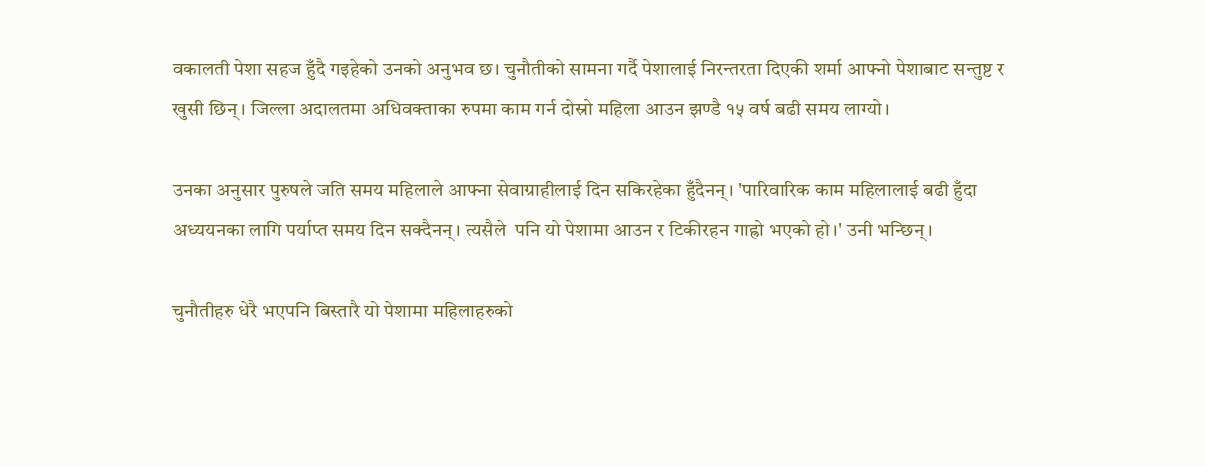वकालती पेशा सहज हुँदै गइहेको उनको अनुभव छ। चुनौतीको सामना गर्दै पेशालाई निरन्तरता दिएकी शर्मा आफ्नो पेशाबाट सन्तुष्ट र खुसी छिन्। जिल्ला अदालतमा अधिवक्ताका रुपमा काम गर्न दोस्रो महिला आउन झण्डै १५ वर्ष बढी समय लाग्यो।

उनका अनुसार पुरुषले जति समय महिलाले आफ्ना सेवाग्राहीलाई दिन सकिरहेका हुँदैनन्। 'पारिवारिक काम महिलालाई बढी हुँदा अध्ययनका लागि पर्याप्त समय दिन सक्दैनन्। त्यसैले  पनि यो पेशामा आउन र टिकीरहन गाह्रो भएको हो।' उनी भन्छिन्।

चुनौतीहरु धेरै भएपनि बिस्तारै यो पेशामा महिलाहरुको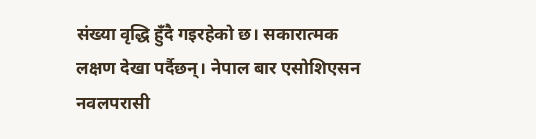संख्या वृद्धि हुँदै गइरहेको छ। सकारात्मक लक्षण देखा पर्दैछन्। नेपाल बार एसोशिएसन नवलपरासी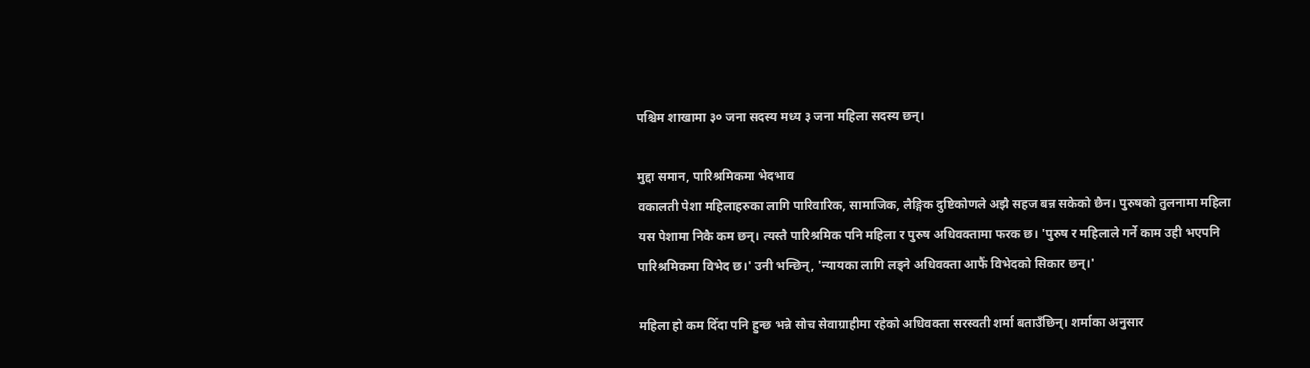पश्चिम शाखामा ३० जना सदस्य मध्य ३ जना महिला सदस्य छन्।

मुद्दा समान, पारिश्रमिकमा भेदभाव
वकालती पेशा महिलाहरुका लागि पारिवारिक, सामाजिक, लैङ्गिक दुष्टिकोणले अझै सहज बन्न सकेको छैन। पुरुषको तुलनामा महिला यस पेशामा निकै कम छन्। त्यस्तै पारिश्रमिक पनि महिला र पुरुष अधिवक्तामा फरक छ। 'पुरुष र महिलाले गर्ने काम उही भएपनि पारिश्रमिकमा विभेद छ।' उनी भन्छिन्, 'न्यायका लागि लड्ने अधिवक्ता आफैं विभेदको सिकार छन्।'

महिला हो कम दिँदा पनि हुन्छ भन्ने सोच सेवाग्राहीमा रहेको अधिवक्ता सरस्वती शर्मा बताउँछिन्। शर्माका अनुसार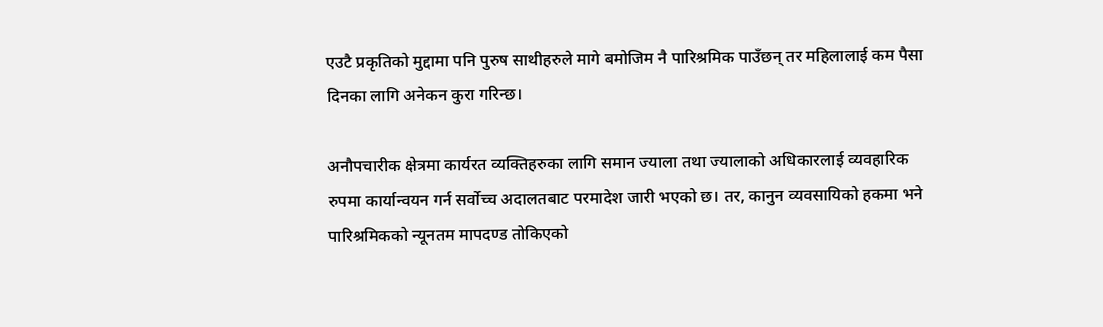एउटै प्रकृतिको मुद्दामा पनि पुरुष साथीहरुले मागे बमोजिम नै पारिश्रमिक पाउँछन् तर महिलालाई कम पैसा दिनका लागि अनेकन कुरा गरिन्छ।

अनौपचारीक क्षेत्रमा कार्यरत व्यक्तिहरुका लागि समान ज्याला तथा ज्यालाको अधिकारलाई व्यवहारिक रुपमा कार्यान्वयन गर्न सर्वोच्च अदालतबाट परमादेश जारी भएको छ। तर, कानुन व्यवसायिको हकमा भने पारिश्रमिकको न्यूनतम मापदण्ड तोकिएको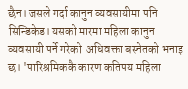छैन। जसले गर्दा कानुन व्यवसायीमा पनि सिन्डिकेड। यसको मारमा महिला कानुन व्यवसायी पर्ने गरेको  अधिवक्ता बस्नेतको भनाइ छ। 'पारिश्रमिककै कारण कतिपय महिला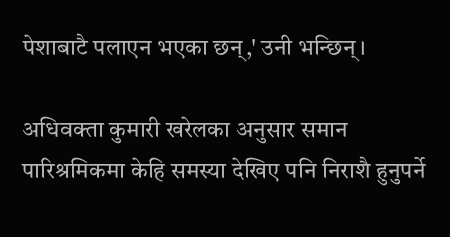पेशाबाटै पलाएन भएका छन्,' उनी भन्छिन्।

अधिवक्ता कुमारी खरेलका अनुसार समान पारिश्रमिकमा केहि समस्या देखिए पनि निराशै हुनुपर्ने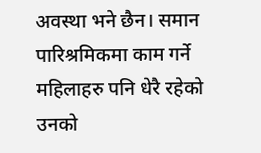अवस्था भने छैन। समान पारिश्रमिकमा काम गर्ने महिलाहरु पनि धेरै रहेको उनको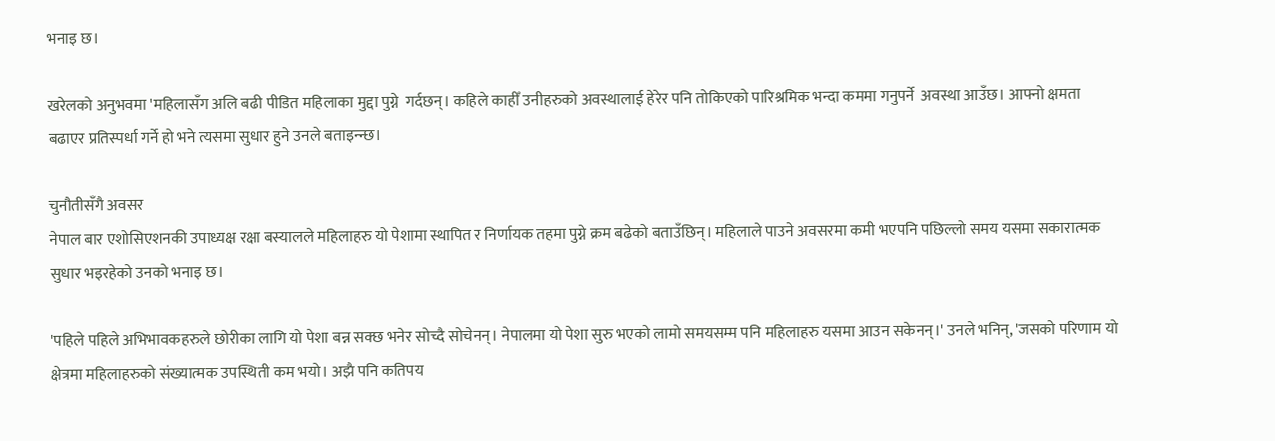भनाइ छ।

खरेलको अनुभवमा 'महिलासँग अलि बढी पीडित महिलाका मुद्दा पुग्ने  गर्दछन्। कहिले काहीँ उनीहरुको अवस्थालाई हेरेर पनि तोकिएको पारिश्रमिक भन्दा कममा गनुपर्ने  अवस्था आउँछ। आफ्नो क्षमता बढाएर प्रतिस्पर्धा गर्ने हो भने त्यसमा सुधार हुने उनले बताइन्न्छ।

चुनौतीसँगै अवसर
नेपाल बार एशोसिएशनकी उपाध्यक्ष रक्षा बस्यालले महिलाहरु यो पेशामा स्थापित र निर्णायक तहमा पुग्ने क्रम बढेको बताउँछिन्। महिलाले पाउने अवसरमा कमी भएपनि पछिल्लो समय यसमा सकारात्मक सुधार भइरहेको उनको भनाइ छ।

'पहिले पहिले अभिभावकहरुले छोरीका लागि यो पेशा बन्न सक्छ भनेर सोच्दै सोचेनन्। नेपालमा यो पेशा सुरु भएको लामो समयसम्म पनि महिलाहरु यसमा आउन सकेनन्।' उनले भनिन्, 'जसको परिणाम यो क्षेत्रमा महिलाहरुको संख्यात्मक उपस्थिती कम भयो। अझै पनि कतिपय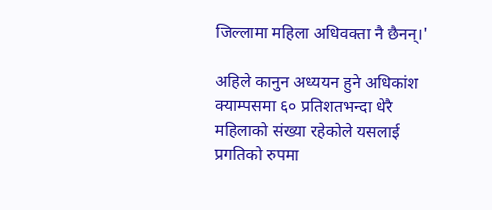जिल्लामा महिला अधिवक्ता नै छैनन्।'

अहिले कानुन अध्ययन हुने अधिकांश क्याम्पसमा ६० प्रतिशतभन्दा धेरै महिलाको संख्या रहेकोले यसलाई प्रगतिको रुपमा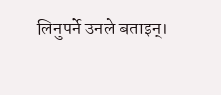लिनुपर्ने उनले बताइन्।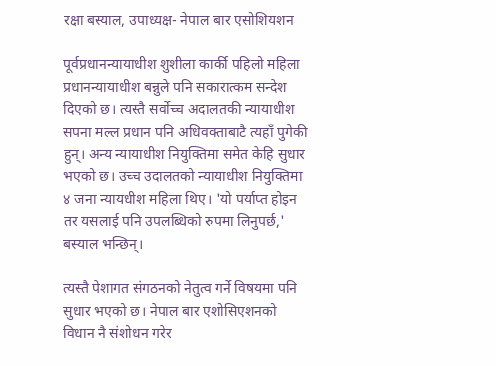रक्षा बस्याल, उपाध्यक्ष- नेपाल बार एसोशियशन

पूर्वप्रधानन्यायाधीश शुशीला कार्की पहिलो महिला प्रधानन्यायाधीश बन्नुले पनि सकारात्कम सन्देश दिएको छ। त्यस्तै सर्वोच्च अदालतकी न्यायाधीश सपना मल्ल प्रधान पनि अधिवक्ताबाटै त्यहाँ पुगेकी हुन्। अन्य न्यायाधीश नियुक्तिमा समेत केहि सुधार भएको छ। उच्च उदालतको न्यायाधीश नियुक्तिमा ४ जना न्यायधीश महिला थिए। 'यो पर्याप्त होइन तर यसलाई पनि उपलब्धिको रुपमा लिनुपर्छ,' बस्याल भन्छिन्।

त्यस्तै पेशागत संगठनको नेतुत्व गर्ने विषयमा पनि सुधार भएको छ। नेपाल बार एशोसिएशनको विधान नै संशोधन गरेर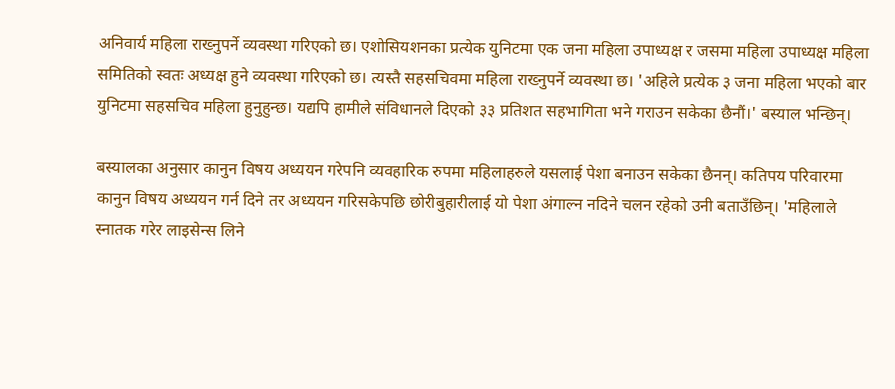अनिवार्य महिला राख्नुपर्ने व्यवस्था गरिएको छ। एशोसियशनका प्रत्येक युनिटमा एक जना महिला उपाध्यक्ष र जसमा महिला उपाध्यक्ष महिला समितिको स्वतः अध्यक्ष हुने व्यवस्था गरिएको छ। त्यस्तै सहसचिवमा महिला राख्नुपर्ने व्यवस्था छ। 'अहिले प्रत्येक ३ जना महिला भएको बार युनिटमा सहसचिव महिला हुनुहुन्छ। यद्यपि हामीले संविधानले दिएको ३३ प्रतिशत सहभागिता भने गराउन सकेका छैनौं।' बस्याल भन्छिन्।

बस्यालका अनुसार कानुन विषय अध्ययन गरेपनि व्यवहारिक रुपमा महिलाहरुले यसलाई पेशा बनाउन सकेका छैनन्। कतिपय परिवारमा कानुन विषय अध्ययन गर्न दिने तर अध्ययन गरिसकेपछि छोरीबुहारीलाई यो पेशा अंगाल्न नदिने चलन रहेको उनी बताउँछिन्। 'महिलाले स्नातक गरेर लाइसेन्स लिने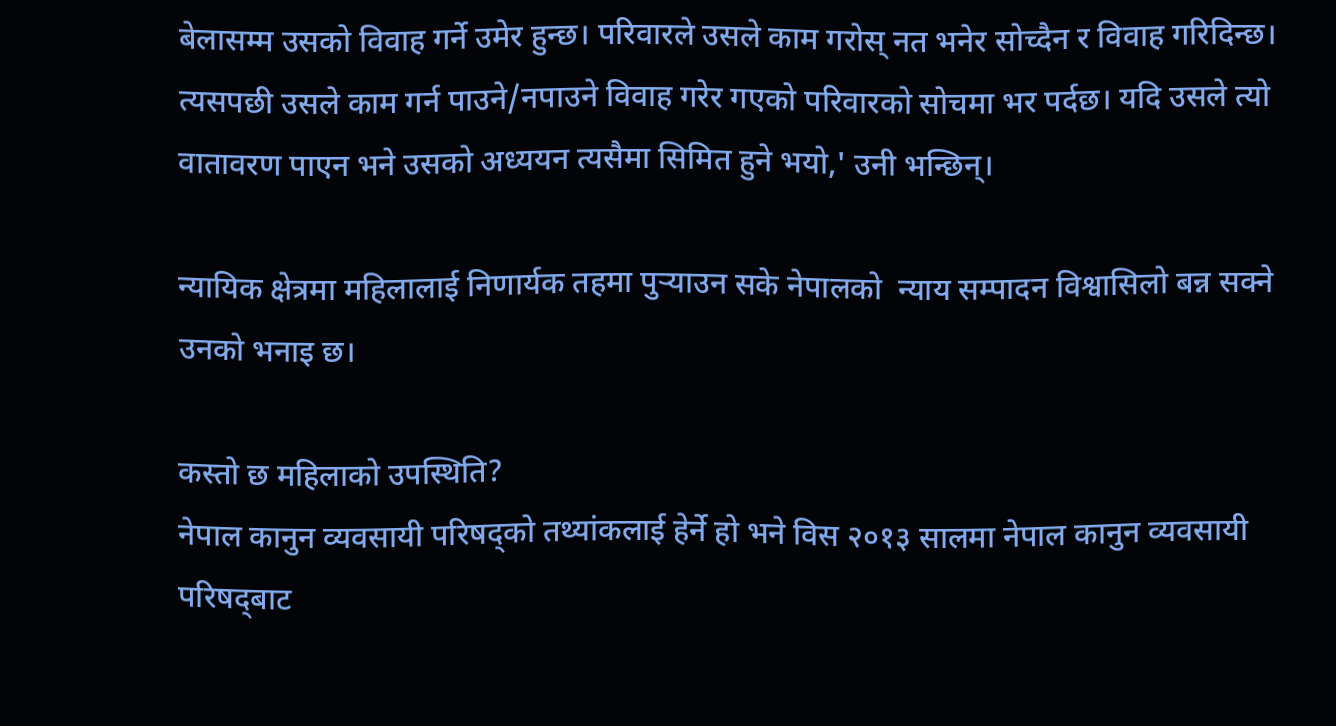बेलासम्म उसको विवाह गर्ने उमेर हुन्छ। परिवारले उसले काम गरोस् नत भनेर सोच्दैन र विवाह गरिदिन्छ। त्यसपछी उसले काम गर्न पाउने/नपाउने विवाह गरेर गएको परिवारको सोचमा भर पर्दछ। यदि उसले त्यो वातावरण पाएन भने उसको अध्ययन त्यसैमा सिमित हुने भयो,' उनी भन्छिन्।

न्यायिक क्षेत्रमा महिलालाई निणार्यक तहमा पुर्‍याउन सके नेपालको  न्याय सम्पादन विश्वासिलो बन्न सक्ने उनको भनाइ छ।

कस्तो छ महिलाको उपस्थिति?
नेपाल कानुन व्यवसायी परिषद्को तथ्यांकलाई हेर्ने हो भने विस २०१३ सालमा नेपाल कानुन व्यवसायी परिषद्‌बाट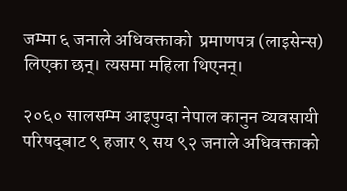जम्मा ६ जनाले अधिवक्ताको  प्रमाणपत्र (लाइसेन्स) लिएका छन्। त्यसमा महिला थिएनन्।

२०६० सालसम्म आइपुग्दा नेपाल कानुन व्यवसायी परिषद्‌बाट ९ हजार ९ सय ९२ जनाले अधिवक्ताको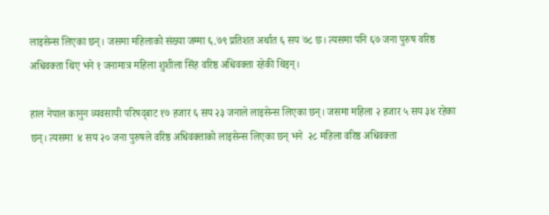लाइसेन्स लिएका छन्। जसमा महिलाको संख्या जम्मा ६.७९ प्रतिशत अर्थात ६ सय ७८ छ। त्यसमा पनि ६७ जना पुरुष वरिष्ठ अधिवक्ता थिए भने १ जनामात्र महिला शुशीला सिंह वरिष्ठ अधिवक्ता रहेकी थिइन्।

हाल नेपाल कानुन व्यवसायी परिषद्‌बाट १७ हजार ६ सय २३ जनाले लाइसेन्स लिएका छन्। जसमा महिला २ हजार ५ सय ३४ रहेका छन्। त्यसमा  ४ सय २० जना पुरुषले वरिष्ठ अधिवक्ताको लाइसेन्स लिएका छन् भने  २८ महिला वरिष्ठ अधिवक्ता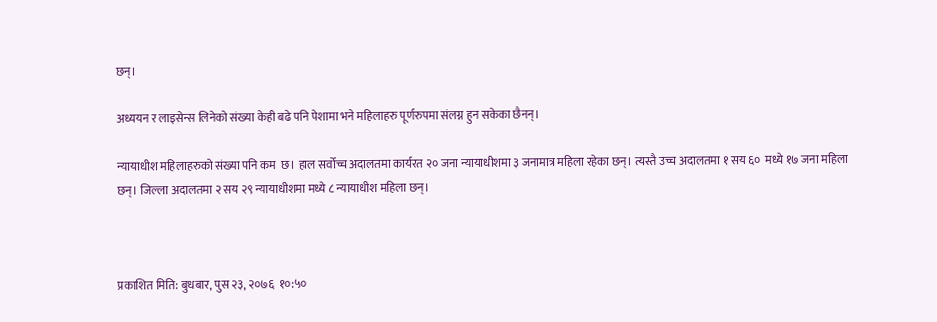छन्।

अध्ययन र लाइसेन्स लिनेको संख्या केही बढे पनि पेशामा भने महिलाहरु पूर्णरुपमा संलग्न हुन सकेका छैनन्।

न्यायाधीश महिलाहरुको संख्या पनि कम  छ। हाल सर्वोच्च अदालतमा कार्यरत २० जना न्यायाधीशमा ३ जनामात्र महिला रहेका छन्। त्यस्तै उच्च अदालतमा १ सय ६०  मध्ये १७ जना महिला छन्। जिल्ला अदालतमा २ सय २९ न्यायाधीशमा मध्ये ८ न्यायाधीश महिला छन्।



प्रकाशित मिति: बुधबार, पुस २३, २०७६  १०:५०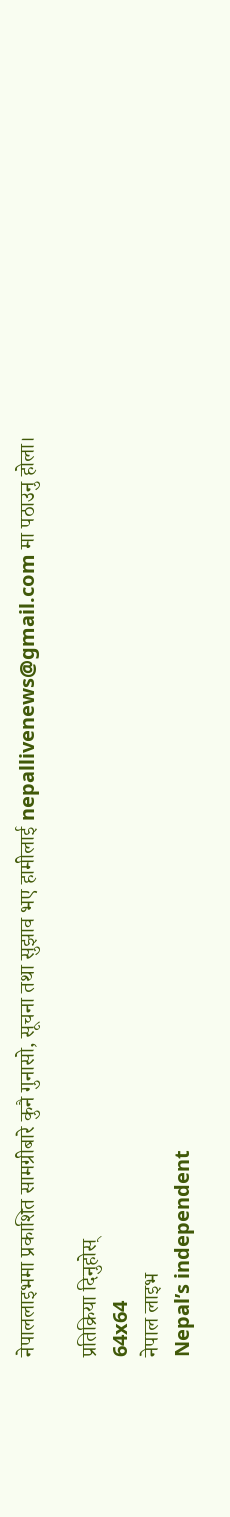नेपाललाइभमा प्रकाशित सामग्रीबारे कुनै गुनासो, सूचना तथा सुझाव भए हामीलाई nepallivenews@gmail.com मा पठाउनु होला।

प्रतिक्रिया दिनुहोस्
64x64
नेपाल लाइभ
Nepal’s independent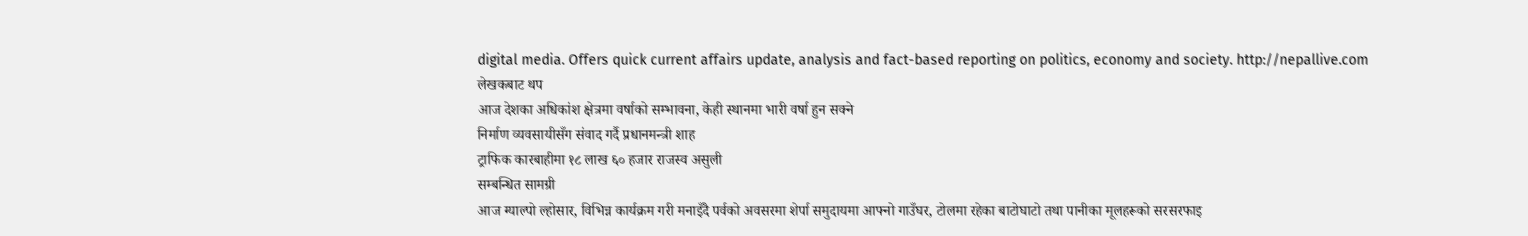digital media. Offers quick current affairs update, analysis and fact-based reporting on politics, economy and society. http://nepallive.com
लेखकबाट थप
आज देशका अधिकांश क्षेत्रमा वर्षाको सम्भावना, केही स्थानमा भारी वर्षा हुन सक्ने
निर्माण व्यवसायीसँग संवाद गर्दै प्रधानमन्त्री शाह
ट्राफिक कारबाहीमा १८ लाख ६० हजार राजस्व असुली
सम्बन्धित सामग्री
आज ग्याल्पो ल्होसार, विभिन्न कार्यक्रम गरी मनाइँदै पर्वको अवसरमा शेर्पा समुदायमा आफ्नो गाउँघर, टोलमा रहेका बाटोघाटो तथा पानीका मूलहरूको सरसरफाइ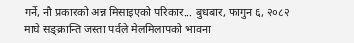गर्ने, नौ प्रकारको अन्न मिसाइएको परिकार... बुधबार, फागुन ६, २०८२
माघे सङ्क्रान्ति जस्ता पर्वले मेलमिलापको भावना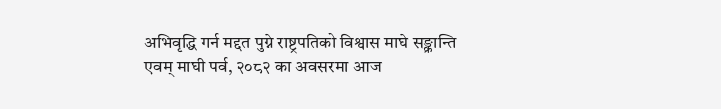अभिवृद्धि गर्न मद्दत पुग्ने राष्ट्रपतिको विश्वास माघे सङ्क्रान्ति एवम् माघी पर्व, २०८२ का अवसरमा आज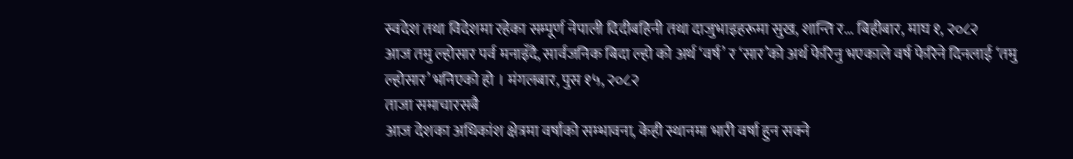स्वदेश तथा विदेशमा रहेका सम्पूर्ण नेपाली दिदीबहिनी तथा दाजुभाइहरूमा सुख, शान्ति र... बिहीबार, माघ १, २०८२
आज तमु ल्होसार पर्व मनाइँदै, सार्वजनिक बिदा ल्हो को अर्थ ‘वर्ष’ र ‘सार’को अर्थ फेरिनु भएकाले वर्ष फेरिने दिनलाई ‘तमु ल्होसार’ भनिएको हो । मंगलबार, पुस १५, २०८२
ताजा समाचारसबै
आज देशका अधिकांश क्षेत्रमा वर्षाको सम्भावना, केही स्थानमा भारी वर्षा हुन सक्ने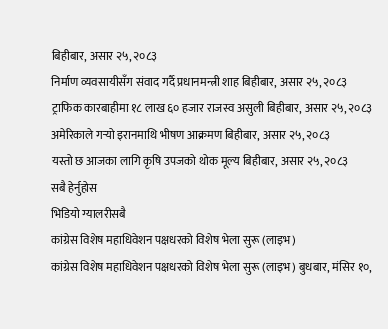बिहीबार, असार २५, २०८३
निर्माण व्यवसायीसँग संवाद गर्दै प्रधानमन्त्री शाह बिहीबार, असार २५, २०८३
ट्राफिक कारबाहीमा १८ लाख ६० हजार राजस्व असुली बिहीबार, असार २५, २०८३
अमेरिकाले गर्‍यो इरानमाथि भीषण आक्रमण बिहीबार, असार २५, २०८३
यस्तो छ आजका लागि कृषि उपजको थोक मूल्य बिहीबार, असार २५, २०८३
सबै हेर्नुहोस
भिडियो ग्यालरीसबै
कांग्रेस विशेष महाधिवेशन पक्षधरको विशेष भेला सुरू (लाइभ)
कांग्रेस विशेष महाधिवेशन पक्षधरको विशेष भेला सुरू (लाइभ) बुधबार, मंसिर १०,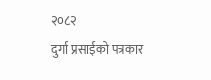२०८२
दुर्गा प्रसाईको पत्रकार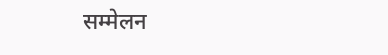सम्मेलन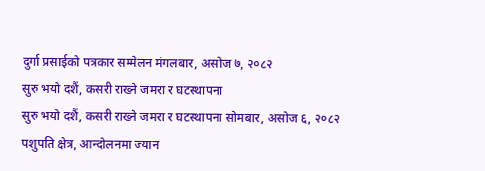दुर्गा प्रसाईको पत्रकार सम्मेलन मंगलबार, असोज ७, २०८२
सुरु भयो दशैं, कसरी राख्ने जमरा र घटस्थापना
सुरु भयो दशैं, कसरी राख्ने जमरा र घटस्थापना सोमबार, असोज ६, २०८२
पशुपति क्षेत्र, आन्दोलनमा ज्यान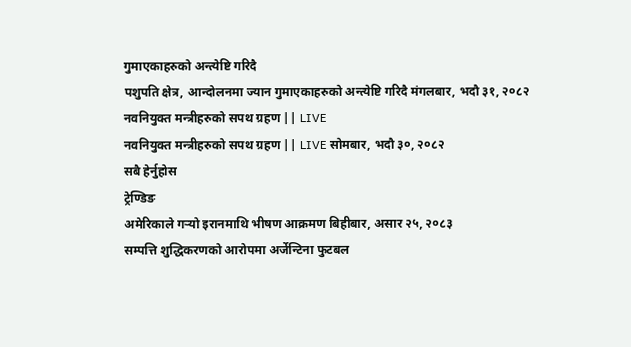गुमाएकाहरुको अन्त्येष्टि गरिदै
पशुपति क्षेत्र, आन्दोलनमा ज्यान गुमाएकाहरुको अन्त्येष्टि गरिदै मंगलबार, भदौ ३१, २०८२
नवनियुक्त मन्त्रीहरुको सपथ ग्रहण || LIVE
नवनियुक्त मन्त्रीहरुको सपथ ग्रहण || LIVE सोमबार, भदौ ३०, २०८२
सबै हेर्नुहोस
ट्रेण्डिङ
अमेरिकाले गर्‍यो इरानमाथि भीषण आक्रमण बिहीबार, असार २५, २०८३
सम्पत्ति शुद्धिकरणको आरोपमा अर्जेन्टिना फुटबल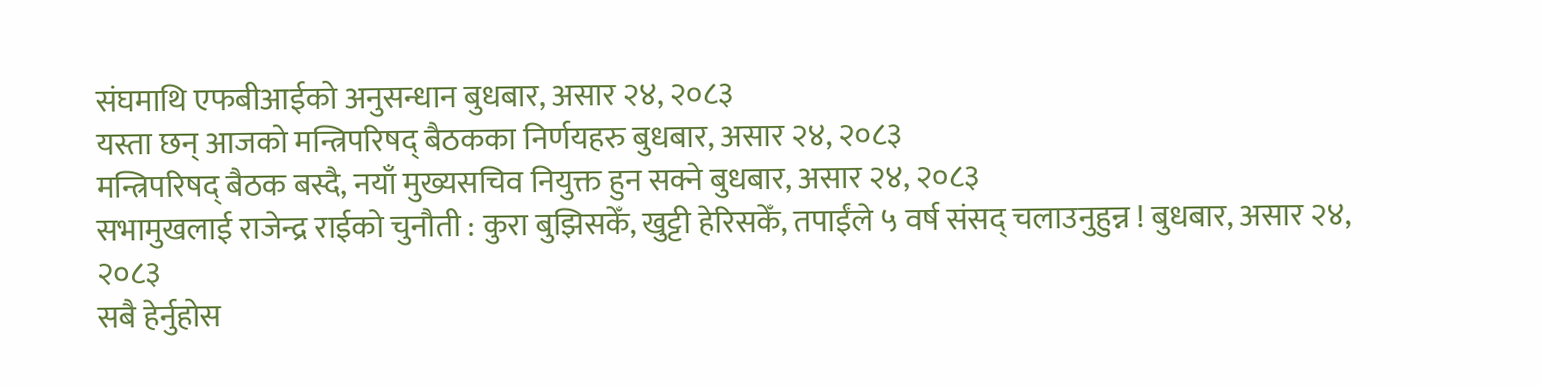संघमाथि एफबीआईको अनुसन्धान बुधबार, असार २४, २०८३
यस्ता छन् आजको मन्त्रिपरिषद् बैठकका निर्णयहरु बुधबार, असार २४, २०८३
मन्त्रिपरिषद् बैठक बस्दै, नयाँ मुख्यसचिव नियुक्त हुन सक्ने बुधबार, असार २४, २०८३
सभामुखलाई राजेन्द्र राईको चुनौती : कुरा बुझिसकेँ, खुट्टी हेरिसकेँ, तपाईंले ५ वर्ष संसद् चलाउनुहुन्न ! बुधबार, असार २४, २०८३
सबै हेर्नुहोस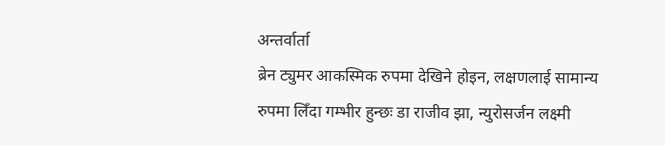अन्तर्वार्ता
ब्रेन ट्युमर आकस्मिक रुपमा देखिने होइन, लक्षणलाई सामान्य रुपमा लिँदा गम्भीर हुन्छः डा राजीव झा, न्युरोसर्जन लक्ष्मी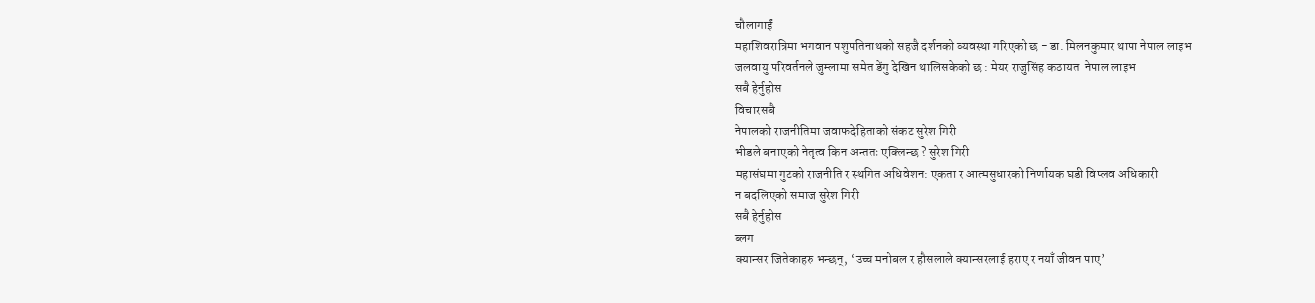चौलागाईं
महाशिवरात्रिमा भगवान पशुपतिनाथको सहजै दर्शनको व्यवस्था गरिएको छ - डा. मिलनकुमार थापा नेपाल लाइभ
जलवायु परिवर्तनले जुम्लामा समेत डेंगु देखिन थालिसकेको छ : मेयर राजुसिंह कठायत  नेपाल लाइभ
सबै हेर्नुहोस
विचारसबै
नेपालको राजनीतिमा जवाफदेहिताको संकट सुरेश गिरी
भीडले बनाएको नेतृत्व किन अन्ततः एक्लिन्छ ? सुरेश गिरी
महासंघमा गुटको राजनीति र स्थगित अधिवेशन: एकता र आत्मसुधारको निर्णायक घडी विप्लव अधिकारी
न बदलिएको समाज सुरेश गिरी
सबै हेर्नुहोस
ब्लग
क्यान्सर जितेकाहरु भन्छन्, ‘उच्च मनोबल र हौसलाले क्यान्सरलाई हराए र नयाँ जीवन पाए’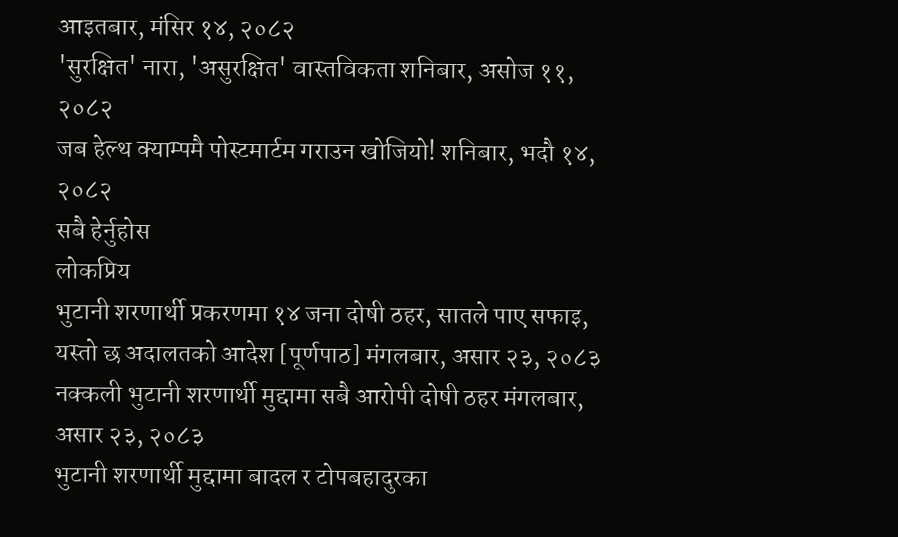आइतबार, मंसिर १४, २०८२
'सुरक्षित' नारा, 'असुरक्षित' वास्तविकता शनिबार, असोज ११, २०८२
जब हेल्थ क्याम्पमै पोस्टमार्टम गराउन खोजियो! शनिबार, भदौ १४, २०८२
सबै हेर्नुहोस
लोकप्रिय
भुटानी शरणार्थी प्रकरणमा १४ जना दोषी ठहर, सातले पाए सफाइ, यस्तो छ अदालतको आदेश [पूर्णपाठ] मंगलबार, असार २३, २०८३
नक्कली भुटानी शरणार्थी मुद्दामा सबै आरोपी दोषी ठहर मंगलबार, असार २३, २०८३
भुटानी शरणार्थी मुद्दामा बादल र टोपबहादुरका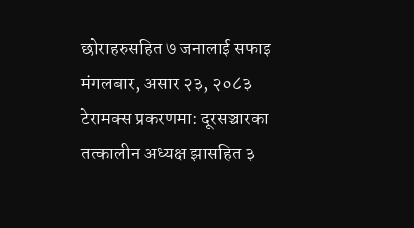छोराहरुसहित ७ जनालाई सफाइ मंगलबार, असार २३, २०८३
टेरामक्स प्रकरणमा: दूरसञ्चारका तत्कालीन अध्यक्ष झासहित ३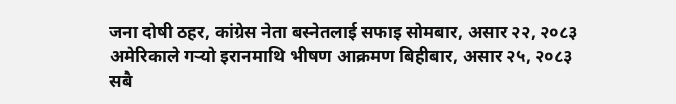जना दोषी ठहर, कांग्रेस नेता बस्नेतलाई सफाइ सोमबार, असार २२, २०८३
अमेरिकाले गर्‍यो इरानमाथि भीषण आक्रमण बिहीबार, असार २५, २०८३
सबै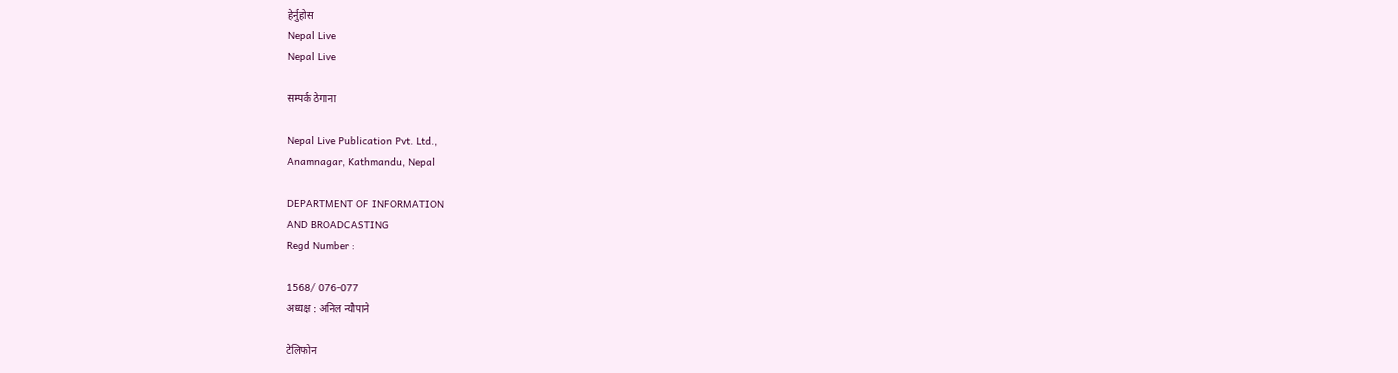हेर्नुहोस
Nepal Live
Nepal Live

सम्पर्क ठेगाना

Nepal Live Publication Pvt. Ltd.,
Anamnagar, Kathmandu, Nepal

DEPARTMENT OF INFORMATION
AND BROADCASTING
Regd Number :

1568/ 076-077
अध्यक्ष : अनिल न्यौपाने

टेलिफोन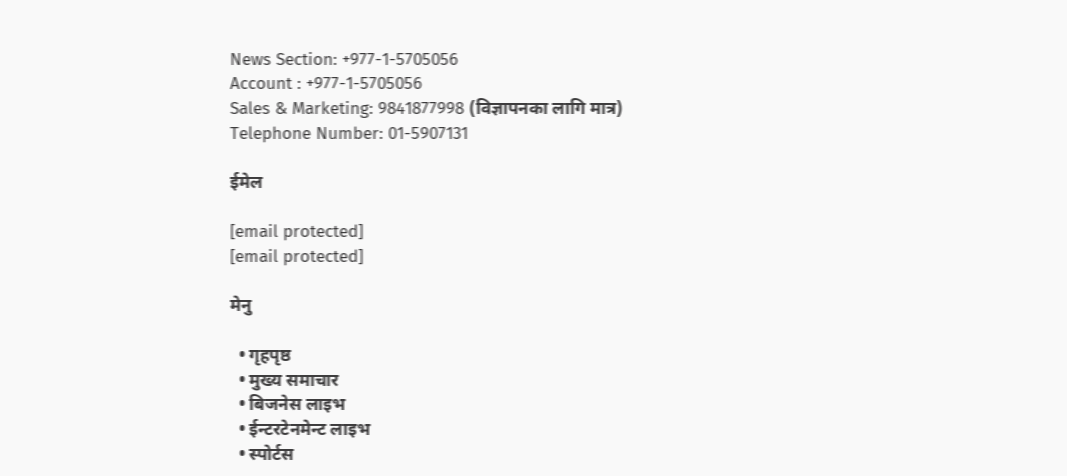News Section: +977-1-5705056
Account : +977-1-5705056
Sales & Marketing: 9841877998 (विज्ञापनका लागि मात्र)
Telephone Number: 01-5907131

ईमेल

[email protected]
[email protected]

मेनु

  • गृहपृष्ठ
  • मुख्य समाचार
  • बिजनेस लाइभ
  • ईन्टरटेनमेन्ट लाइभ
  • स्पोर्टस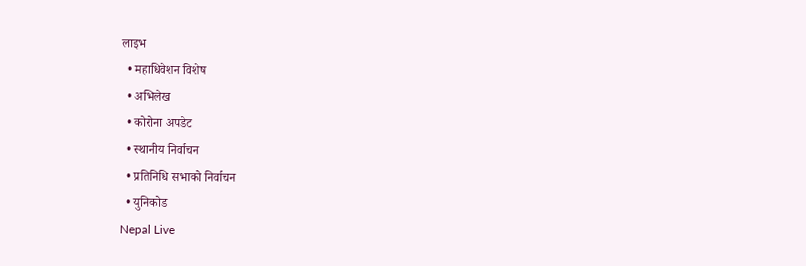लाइभ
  • महाधिवेशन विशेष
  • अभिलेख
  • कोरोना अपडेट
  • स्थानीय निर्वाचन
  • प्रतिनिधि सभाको निर्वाचन
  • युनिकोड
Nepal Live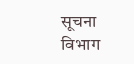सूचना विभाग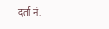दर्ता नं.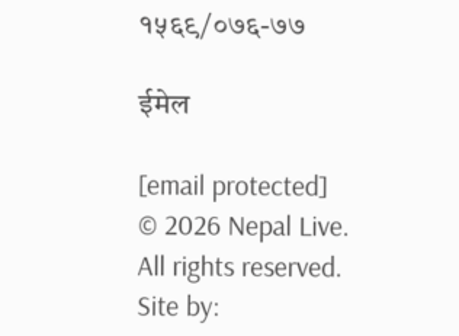१५६९/०७६-७७

ईमेल

[email protected]
© 2026 Nepal Live. All rights reserved. Site by: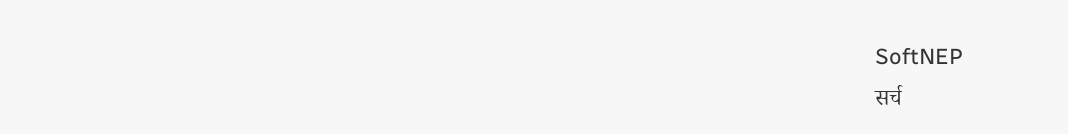SoftNEP
सर्च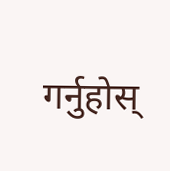गर्नुहोस्